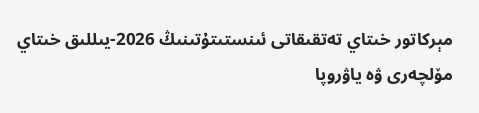مېركاتور خىتاي تەتقىقاتى ئىنستىتۇتىنىڭ 2026-يىللىق خىتاي مۆلچەرى ۋە ياۋروپا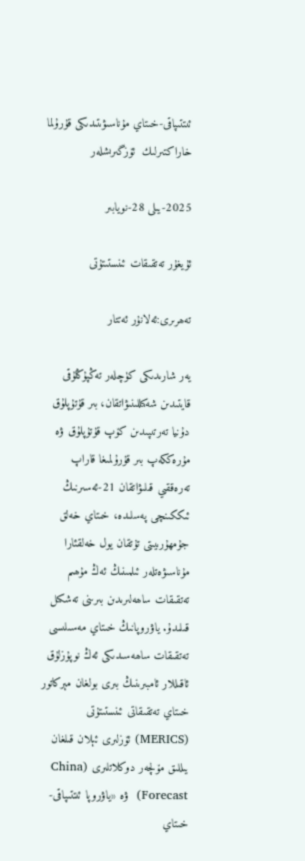ئىتتىپاقى-خىتاي مۇناسىۋىتىدىكى قۇرۇلما خاراكتىرلىك  ئۆزگىرىشلەر

2025-يىلى 28-نويابىر

ئۇيغۇر تەتقىقات ئىنستىتۇتى

تەھرىرى:ئەلانۇر ئەتتار

يەر شارىدىكى كۈچلەر تەڭپۇڭلۇقى قايتىدىن شەكىللىنىۋاتقان، بىر قۇتۇپلۇق دۇنيا تەرتىپىدىن كۆپ قۇتۇپلۇق ۋە مۇرەككەپ بىر قۇرۇلمىغا قاراپ تەرەققىي قىلىۋاتقان 21-ئەسىرنىڭ ئىككىنچى پەسلىدە، خىتاي خەلق جۇمھۇرىيىتى تۇتقان يول خەلقئارا مۇناسىۋەتلەر ئىلمىنىڭ ئەڭ مۇھىم تەتقىقات ساھەلىرىدىن بىرىنى تەشكىل قىلىدۇ. ياۋروپانىڭ خىتاي مەسىلىسى تەتقىقات ساھەسىدىكى ئەڭ نوپۇزلۇق ئاقىللار ئامبىرىنىڭ بىرى بولغان مېركاتور خىتاي تەتقىقاتى ئىنستىتۇتى    (MERICS) ئۆزلىرى ئېلان قىلغان يىللىق مۆلچەر دوكلاتلىرى (China Forecast)  ۋە «ياۋروپا ئىتتىپاقى-خىتاي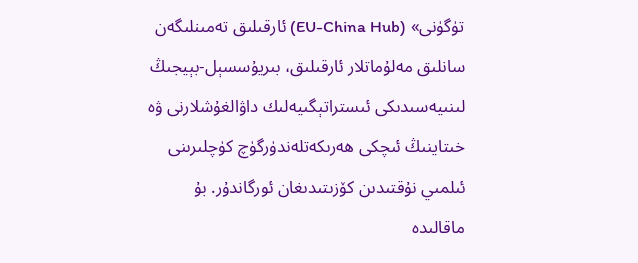تۈگۈنى» (EU-China Hub) ئارقىلىق تەمىنلىگەن سانلىق مەلۇماتلار ئارقىلىق، بىريۇسسېل-بېيجىڭ لىنىيەسىدىكى ئىستراتېگىيەلىك داۋالغۇشلارنى ۋە خىتاينىڭ ئىچكى ھەرىكەتلەندۈرگۈچ كۈچلىرىنى ئىلمىي نۇقتىدىن كۆزىتىدىغان ئورگاندۇر. بۇ ماقالىدە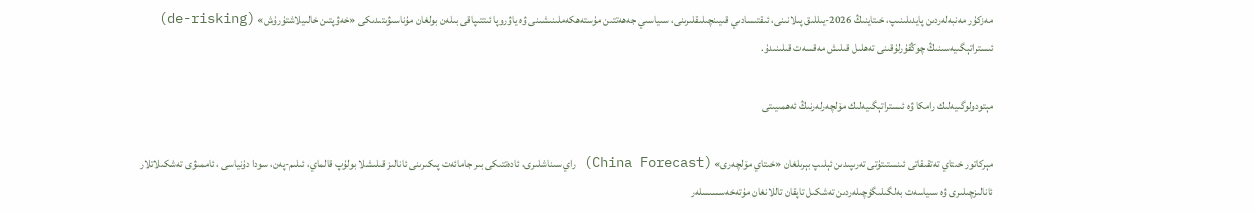مەزكۇر مەنبەلەردىن پايدىلىنىپ، خىتاينىڭ 2026-يىللىق پىلانىنى، ئىقتىسادىي قىيىنچىلىقلىرىنى، سىياسىي جەھەتتىن مۇستەھكەملىنىشىنى ۋە ياۋروپا ئىتتىپاقى بىلەن بولغان مۇناسىۋىتىدىكى «خەۋپتىن خالىيلاشتۇرۇش» (de-risking)  ئىستراتېگىيەسىنىڭ چوڭقۇرلۇقىنى تەھلىل قىلىش مەقسەت قىلىنىدۇ.

مېتودولوگىيەلىك رامكا ۋە ئىستراتېگىيەلىك مۆلچەرلەرنىڭ ئەھمىيىتى

مېركاتور خىتاي تەتقىقاتى ئىنستىتۇتى تەرىپىدىن ئېلىپ بېرىلغان «خىتاي مۆلچەرى» (China Forecast) راي سىناشلىرى، ئادەتتىكى بىر جامائەت پىكىرىنى ئانالىز قىلىشلا بولۇپ قالماي، ئىلىم-پەن، سودا دۇنياسى ، ئاممىۋى تەشكىلاتلار ئانالىزچىلىرى ۋە سىياسەت بەلگىلىگۈچىلەردىن تەشكىل تاپقان تاللانغان مۇتەخەسسىسلەر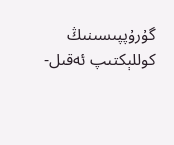گۇرۇپپىسىنىڭ كوللېكتىپ ئەقىل-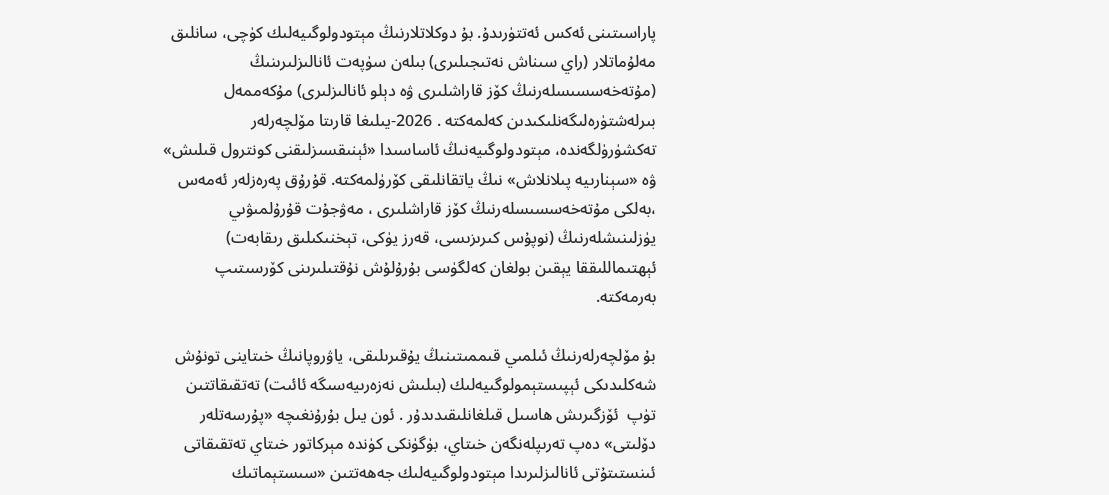پاراسىتىنى ئەكس ئەتتۈرىدۇ. بۇ دوكلاتلارنىڭ مېتودولوگىيەلىك كۈچى، سانلىق مەلۇماتلار (راي سىناش نەتىجىلىرى) بىلەن سۈپەت ئانالىزلىرىنىڭ (مۇتەخەسسىسلەرنىڭ كۆز قاراشلىرى ۋە دېلو ئانالىزلىرى) مۇكەممەل بىرلەشتۈرەلىگەنلىكىدىن كەلمەكتە . 2026-يىلىغا قارىتا مۆلچەرلەر تەكشۈرۈلگەندە، مېتودولوگىيەنىڭ ئاساسىدا «ئېنىقسىزلىقنى كونترول قىلىش» ۋە «سېنارىيە پىلانلاش» نىڭ ياتقانلىقى كۆرۈلمەكتە. قۇرۇق پەرەزلەر ئەمەس ،بەلكى مۇتەخەسسىسلەرنىڭ كۆز قاراشلىرى ، مەۋجۇت قۇرۇلمىۋىي يۈزلىنىشلەرنىڭ (نوپۇس كىرىزىسى، قەرز يۈكى، تېخنىكىلىق رىقابەت)  ئېھتىماللىققا يېقىن بولغان كەلگۈسى بۇرۇلۇش نۇقتىلىرىنى كۆرسىتىپ بەرمەكتە.

بۇ مۆلچەرلەرنىڭ ئىلمىي قىممىتىنىڭ يۇقىرىلىقى، ياۋروپانىڭ خىتاينى تونۇش شەكلىدىكى ئېپىستېمولوگىيەلىك (بىلىش نەزەرىيەسىگە ئائىت) تەتقىقاتتىن تۈپ  ئۆزگىرىش ھاسىل قىلغانلىقىدىدۇر . ئون يىل بۇرۇنغىچە «پۇرسەتلەر دۆلىتى» دەپ تەرىپلەنگەن خىتاي، بۈگۈنكى كۈندە مېركاتور خىتاي تەتقىقاتى ئىنستىتۇتى ئانالىزلىرىدا مېتودولوگىيەلىك جەھەتتىن «سىستېماتىك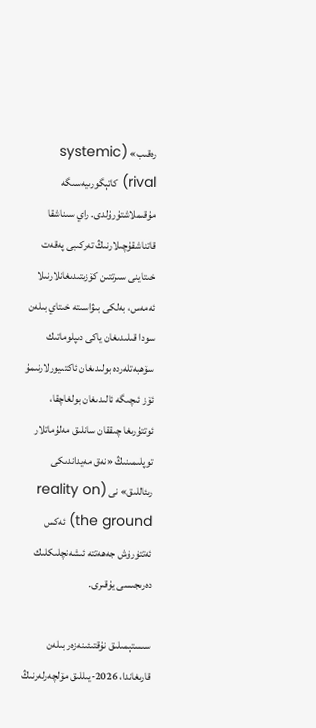رەقىب» (systemic rival) كاتېگورىيەسىگە مۇقىملاشتۇرۇلدى. راي سىناشقا قاتناشقۇچىلارنىڭ تەركىبى پەقەت خىتاينى سىرتتىن كۆزىتىدىغانلارنىلا ئەمەس، بەلكى بىۋاسىتە خىتاي بىلەن سودا قىلىدىغان ياكى دىپلوماتىك سۆھبەتلەردە بولىدىغان ئاكتىيورلارنىمۇ ئۆز ئىچىگە ئالىدىغان بولغاچقا، ئوتتۇرىغا چىققان سانلىق مەلۇماتلار توپلىمىنىڭ «نەق مەيداندىكى رىئاللىق» نى (reality on the ground) ئەكس ئەتتۈرۈش جەھەتتە ئىشەنچلىكلىك دەرىجىسى يۇقىرى.

سىستېمىلىق نۇقتىئىنەزەر بىلەن قارىغاندا، 2026-يىللىق مۆلچەرلەرنىڭ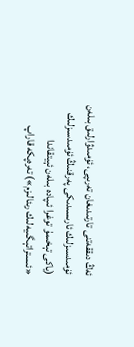ئەڭ دىققەتنى تارتىدىغان تەرىپى، ئۈمىدۋارلىق بىلەن ئۈمىدسىزلىك ئارىسىدىكى پەرقنىڭ ئۈمىدسىزلىك (ياكى تېخىمۇ توغرا ئىپادە بىلەن ئېيتقاندا «ئىستراتېگىيەلىك رىئالىزم») تەرەپكە قاراپ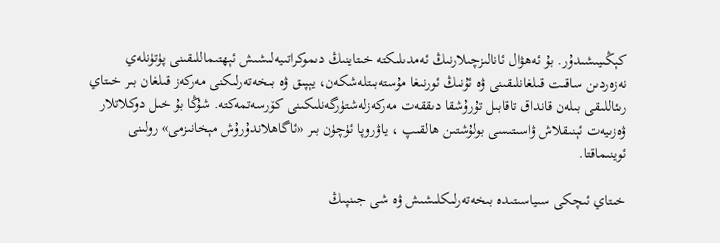كېڭىيىشىدۇر. بۇ ئەھۋال ئانالىزچىلارنىڭ ئەمدىلىكتە خىتاينىڭ دىموكراتىيەلىشىش ئېھتىماللىقىنى پۈتۈنلەي نەزەردىن ساقىت قىلغانلىقىنى ۋە ئۇنىڭ ئورنىغا مۇستەبىتلەشكەن، يېپىق ۋە بىخەتەرلىكنى مەركەز قىلغان بىر خىتاي رىئاللىقى بىلەن قانداق تاقابىل تۇرۇشقا دىققەت مەركەزلەشتۈرگەنلىكىنى كۆرسەتمەكتە. شۇڭا بۇ خىل دوكلاتلار  ۋەزىيەت ئېنىقلاش ۋاسىتىسى بولۇشتىن ھالقىپ ، ياۋروپا ئۈچۈن بىر «ئاگاھلاندۇرۇش مېخانىزمى» رولىنى ئوينىماقتا.

خىتاي ئىچكى سىياسىتىدە بىخەتەرلىكلىشىش ۋە شى جىنپىڭ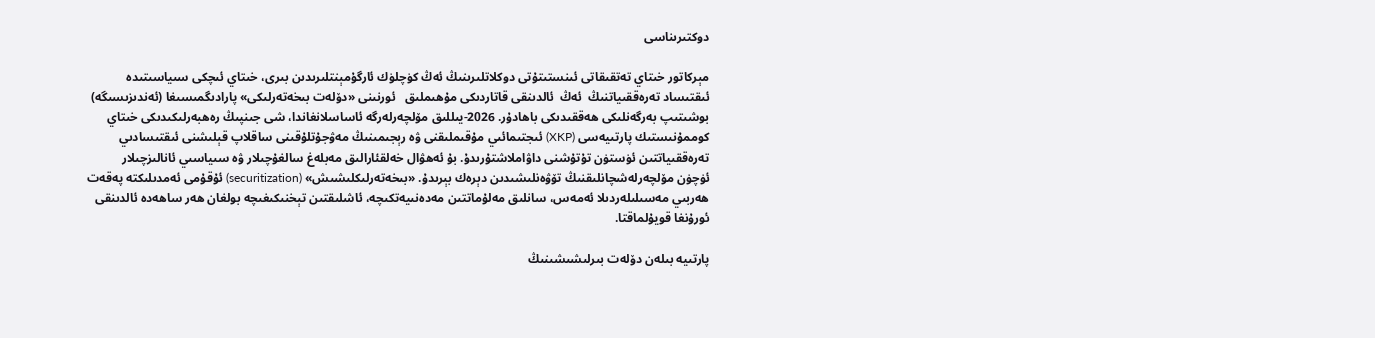دوكتىرىناسى

مېركاتور خىتاي تەتقىقاتى ئىنستىتۇتى دوكلاتلىرىنىڭ ئەڭ كۈچلۈك ئارگۇمېنتلىرىدىن بىرى، خىتاي ئىچكى سىياسىتىدە ئىقتىساد تەرەققىياتنىڭ  ئەڭ  ئالدىنقى قاتاردىكى مۇھىملىق   ئورنىنى «دۆلەت بىخەتەرلىكى» پارادىگمىسىغا (ئەندىزىسىگە) بوشىتىپ بەرگەنلىكى ھەققىدىكى باھادۇر. 2026-يىللىق مۆلچەرلەرگە ئاساسلانغاندا، شى جىنپىڭ رەھبەرلىكىدىكى خىتاي كوممۇنىستىك پارتىيەسى (XKP) ئىجتىمائىي مۇقىملىقنى ۋە رېجىمىنىڭ مەۋجۇتلۇقىنى ساقلاپ قېلىشنى ئىقتىسادىي تەرەققىياتتىن ئۈستۈن تۇتۇشنى داۋاملاشتۇرىدۇ. بۇ ئەھۋال خەلقئارالىق مەبلەغ سالغۇچىلار ۋە سىياسىي ئانالىزچىلار ئۈچۈن مۆلچەرلەشچانلىقنىڭ تۆۋەنلىشىدىن دېرەك بېرىدۇ. «بىخەتەرلىكلىشىش» (securitization) ئۇقۇمى ئەمدىلىكتە پەقەت ھەربىي مەسىلىلەردىلا ئەمەس، سانلىق مەلۇماتتىن مەدەنىيەتكىچە، ئاشلىقتىن تېخنىكىغىچە بولغان ھەر ساھەدە ئالدىنقى ئورۇنغا قويۇلماقتا.

پارتىيە بىلەن دۆلەت بىرلىشىشىنىڭ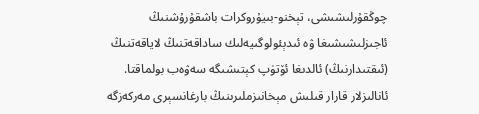چوڭقۇرلىشىشى، تېخنو-بىيۇروكرات باشقۇرۇشنىڭ ئاجىزلىشىشىغا ۋە ئىدېئولوگىيەلىك ساداقەتنىڭ لاياقەتنىڭ (ئىقتىدارنىڭ) ئالدىغا ئۆتۈپ كېتىشىگە سەۋەب بولماقتا. ئانالىزلار قارار قىلىش مېخانىزملىرىنىڭ بارغانسېرى مەركەزگە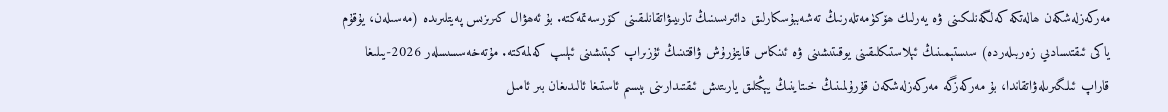مەركەزلەشكەن ھالەتكە كەلگەنلىكىنى ۋە يەرلىك ھۆكۈمەتلەرنىڭ تەشەببۇسكارلىق دائىرىسىنىڭ تارىيىۋاتقانلىقىنى كۆرسەتمەكتە. بۇ ئەھۋال كىرىزىس پەيتلىرىدە (مەسىلەن، يۇقۇم ياكى ئىقتىسادىي زەربىلەردە) سىستېمىنىڭ ئېلاستىكلىقىنى يوقىتىشىنى ۋە ئىنكاس قايتۇرۇش ۋاقتىنىڭ ئۇزىراپ كېتىشىنى ئېلىپ كەلمەكتە. مۇتەخەسسىسلەر 2026-يىلىغا قاراپ ئىلگىرىلەۋاتقاندا، بۇ مەركەزگە مەركەزلەشكەن قۇرۇلمىنىڭ خىتاينىڭ يېڭىلىق يارىتىش ئىقتىدارىنى بېسىم ئاستىغا ئالىدىغان بىر ئامىل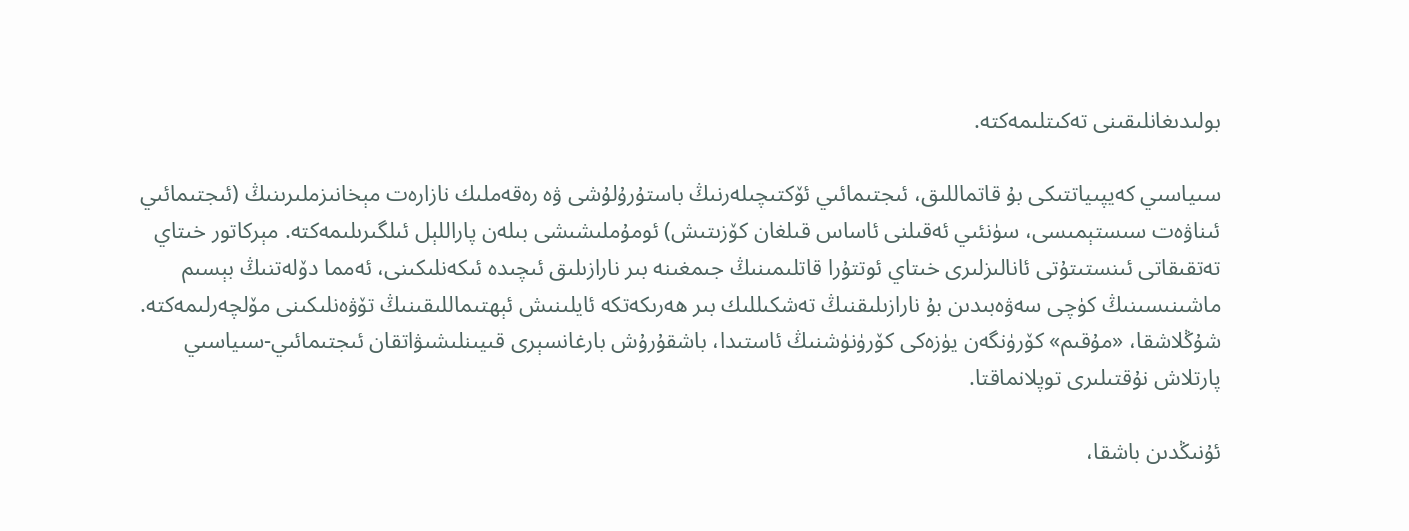بولىدىغانلىقىنى تەكىتلىمەكتە.

سىياسىي كەيپىياتتىكى بۇ قاتماللىق، ئىجتىمائىي ئۆكتىچىلەرنىڭ باستۇرۇلۇشى ۋە رەقەملىك نازارەت مېخانىزملىرىنىڭ (ئىجتىمائىي ئىناۋەت سىستېمىسى، سۈنئىي ئەقىلنى ئاساس قىلغان كۆزىتىش) ئومۇملىشىشى بىلەن پاراللېل ئىلگىرىلىمەكتە. مېركاتور خىتاي تەتقىقاتى ئىنستىتۇتى ئانالىزلىرى خىتاي ئوتتۇرا قاتلىمىنىڭ جىمغىنە بىر نارازىلىق ئىچىدە ئىكەنلىكىنى، ئەمما دۆلەتنىڭ بېسىم ماشىنىسىنىڭ كۈچى سەۋەبىدىن بۇ نارازىلىقنىڭ تەشكىللىك بىر ھەرىكەتكە ئايلىنىش ئېھتىماللىقىنىڭ تۆۋەنلىكىنى مۆلچەرلىمەكتە. شۇڭلاشقا، «مۇقىم» كۆرۈنگەن يۈزەكى كۆرۈنۈشنىڭ ئاستىدا، باشقۇرۇش بارغانسېرى قىيىنلىشىۋاتقان ئىجتىمائىي-سىياسىي پارتلاش نۇقتىلىرى توپلانماقتا.

ئۇنىڭدىن باشقا،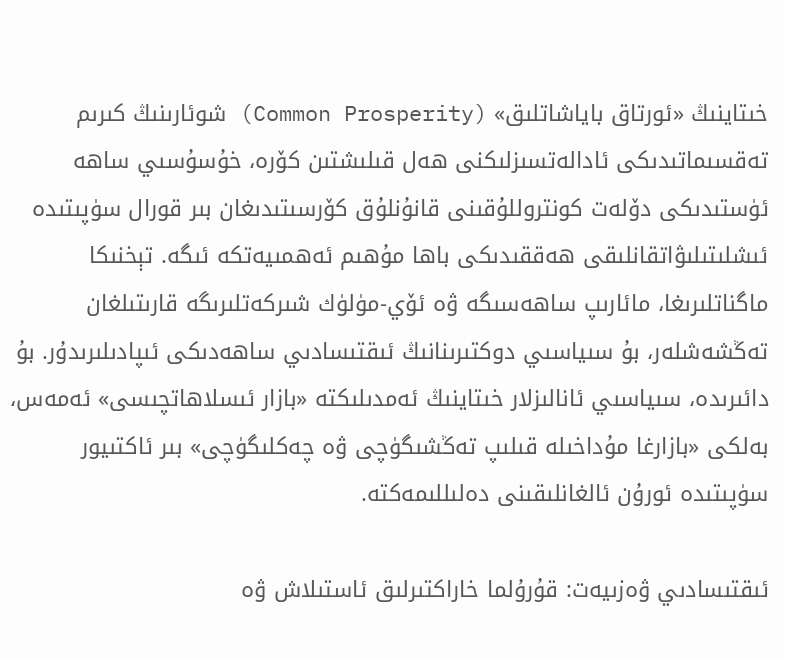خىتاينىڭ «ئورتاق باياشاتلىق» (Common Prosperity) شوئارىنىڭ كىرىم تەقسىماتىدىكى ئادالەتسىزلىكنى ھەل قىلىشتىن كۆرە، خۇسۇسىي ساھە ئۈستىدىكى دۆلەت كونتروللۇقىنى قانۇنلۇق كۆرسىتىدىغان بىر قورال سۈپىتىدە ئىشلىتىلىۋاتقانلىقى ھەققىدىكى باھا مۇھىم ئەھمىيەتكە ئىگە. تېخنىكا ماگناتلىرىغا، مائارىپ ساھەسىگە ۋە ئۆي-مۈلۈك شىركەتلىرىگە قارىتىلغان تەڭشەشلەر، بۇ سىياسىي دوكتىرىنانىڭ ئىقتىسادىي ساھەدىكى ئىپادىلىرىدۇر. بۇ دائىرىدە، سىياسىي ئانالىزلار خىتاينىڭ ئەمدىلىكتە «بازار ئىسلاھاتچىسى» ئەمەس، بەلكى «بازارغا مۇداخىلە قىلىپ تەڭشىگۈچى ۋە چەكلىگۈچى» بىر ئاكتىيور سۈپىتىدە ئورۇن ئالغانلىقىنى دەلىللىمەكتە.

ئىقتىسادىي ۋەزىيەت: قۇرۇلما خاراكتىرلىق ئاستىلاش ۋە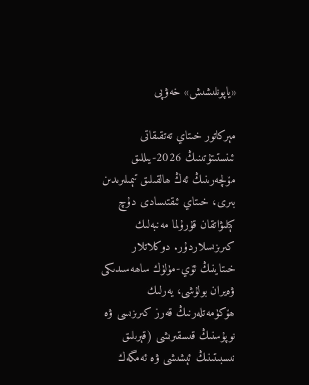«ياپونلىشىش» خەۋپى

مېركاتور خىتاي تەتقىقاتى ئىنستىتۇتىنىڭ 2026-يىللىق مۆلچەرىنىڭ ئەڭ ھالقىلىق تېمىلىرىدىن بىرى، خىتاي ئىقتىسادى دۇچ كېلىۋاتقان قۇرۇلما مەنبەلىك كىرىزىسلاردۇر. دوكلاتلار خىتاينىڭ ئۆي-مۈلۈك ساھەسىدىكى ۋەيران بولۇشى، يەرلىك ھۆكۈمەتلەرنىڭ قەرز كىرىزىسى ۋە نوپۇسنىڭ قىسقىرىشى (قېرىلىق نىسبىتىنىڭ ئېشىشى ۋە ئەمگەك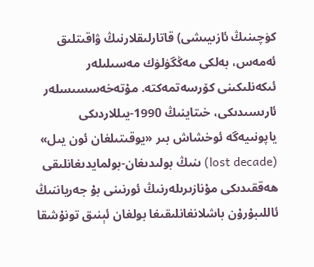كۈچىنىڭ ئازىيىشى) قاتارلىقلارنىڭ ۋاقىتلىق ئەمەس، بەلكى مەڭگۈلۈك مەسىلىلەر ئىكەنلىكىنى كۆرسەتمەكتە. مۇتەخەسسىسلەر ئارىسىدىكى، خىتاينىڭ 1990-يىللاردىكى ياپونىيەگە ئوخشاش بىر «يوقىتىلغان ئون يىل» (lost decade) ىنىڭ بولىدىغان-بولمايدىغانلىقى ھەققىدىكى مۇنازىرىلەرنىڭ ئورنىنى بۇ جەرياننىڭ ئاللىبۇرۇن باشلانغانلىقىغا بولغان ئېنىق تونۇشقا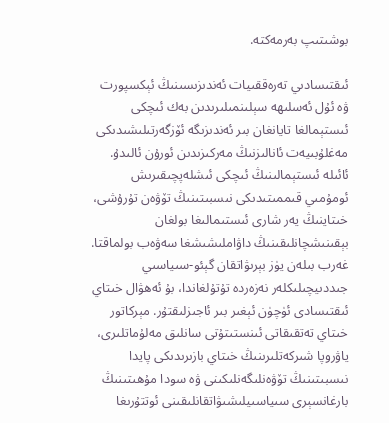بوشىتىپ بەرمەكتە.

ئىقتىسادىي تەرەققىيات ئەندىزىسىنىڭ ئېكسپورت ۋە ئۇل ئەسلىھە سېلىنمىلىرىدىن بەك ئىچكى ئىستېمالغا تايانغان بىر ئەندىزىگە ئۆزگەرتىلىشىدىكى مەغلۇبىيەت ئانالىزنىڭ مەركىزىدىن ئورۇن ئالىدۇ. ئائىلە ئىستېمالىنىڭ ئىچكى ئىشلەپچىقىرىش ئومۇمىي قىممىتىدىكى نىسبىتىنىڭ تۆۋەن تۇرۇشى، خىتاينىڭ يەر شارى ئىستىمالىغا بولغان بېقىنىشچانلىقىنىڭ داۋاملىشىشغا سەۋەب بولماقتا. غەرب بىلەن يۈز بېرىۋاتقان گېئو-سىياسىي جىددىيچىلىكلەر نەزەردە تۇتۇلغاندا، بۇ ئەھۋال خىتاي ئىقتىسادى ئۈچۈن ئېغىر بىر ئاجىزلىقتۇر. مېركاتور خىتاي تەتقىقاتى ئىنستىتۇتى سانلىق مەلۇماتلىرى، ياۋروپا شىركەتلىرىنىڭ خىتاي بازىرىدىكى پايدا نىسبىتىنىڭ تۆۋەنلىگەنلىكىنى ۋە سودا مۇھىتىنىڭ بارغانسېرى سىياسىيلىشىۋاتقانلىقىنى ئوتتۇرىغا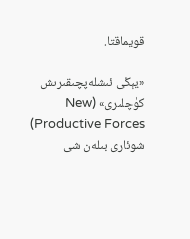قويماقتا.

«يېڭى ئىشلەپچىقىرىش كۈچلىرى» (New Productive Forces) شوئارى بىلەن شى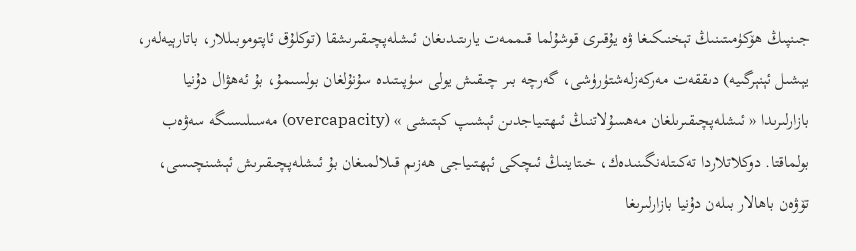جىنپىڭ ھۆكۈمىتىنىڭ تېخنىكىغا ۋە يۇقىرى قوشۇلما قىممەت يارىتىدىغان ئىشلەپچىقىرىشقا (توكلۇق ئاپتوموبىللار، باتارېيەلەر، يېشىل ئېنېرگىيە) دىققەت مەركەزلەشتۈرۈشى، گەرچە بىر چىقىش يولى سۈپىتىدە سۇنۇلغان بولسىمۇ، بۇ ئەھۋال دۇنيا بازارلىرىدا « ئىشلەپچىقىرىلغان مەھسۇلاتنىڭ ئىھتىياجدىن ئېشىپ كېتىشى » (overcapacity) مەسىلىسىگە سەۋەب بولماقتا. دوكلاتلاردا تەكىتلەنگىنىدەك، خىتاينىڭ ئىچكى ئېھتىياجى ھەزىم قىلالمىغان بۇ ئىشلەپچىقىرىش ئېشىنچىسى، تۆۋەن باھالار بىلەن دۇنيا بازارلىرىغا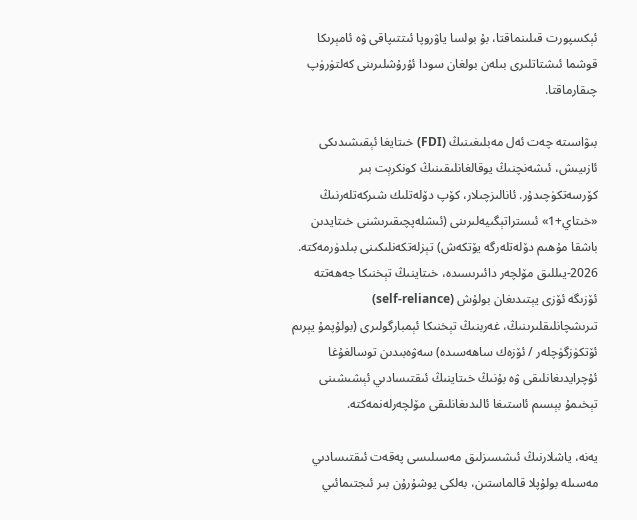ئېكسپورت قىلىنماقتا، بۇ بولسا ياۋروپا ئىتتىپاقى ۋە ئامېرىكا قوشما ئىشتاتلىرى بىلەن بولغان سودا ئۇرۇشلىرىنى كەلتۈرۈپ چىقارماقتا.

بىۋاسىتە چەت ئەل مەبلىغىنىڭ (FDI) خىتايغا ئېقىشىدىكى ئازىيىش، ئىشەنچنىڭ يوقالغانلىقىنىڭ كونكرېت بىر كۆرسەتكۈچىدۇر. ئانالىزچىلار، كۆپ دۆلەتلىك شىركەتلەرنىڭ «خىتاي+1» ئىستراتېگىيەلىرىنى (ئىشلەپچىقىرىشنى خىتايدىن باشقا مۇھىم دۆلەتلەرگە يۆتكەش) تېزلەتكەنلىكىنى بىلدۈرمەكتە. 2026-يىللىق مۆلچەر دائىرىسىدە، خىتاينىڭ تېخنىكا جەھەتتە ئۆزىگە ئۆزى يېتىدىغان بولۇش (self-reliance) تىرىشچانلىقلىرىنىڭ، غەربنىڭ تېخنىكا ئېمبارگولىرى (بولۇپمۇ يېرىم ئۆتكۈزگۈچلەر / ئۆزەك ساھەسىدە) سەۋەبىدىن توسالغۇغا ئۇچرايدىغانلىقى ۋە بۇنىڭ خىتاينىڭ ئىقتىسادىي ئېشىشىنى تېخىمۇ بېسىم ئاستىغا ئالىدىغانلىقى مۆلچەرلەنمەكتە.

يەنە، ياشلارنىڭ ئىشسىزلىق مەسىلىسى پەقەت ئىقتىسادىي مەسىلە بولۇپلا قالماستىن، بەلكى يوشۇرۇن بىر ئىجتىمائىي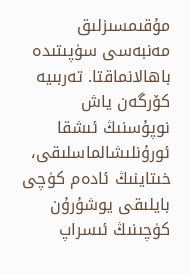مۇقىمسىزلىق مەنبەسى سۈپىتىدە باھالانماقتا. تەربىيە كۆرگەن ياش نوپۇسنىڭ ئىشقا ئورۇنلىشالماسلىقى، خىتاينىڭ ئادەم كۈچى بايلىقى يوشۇرۇن كۈچىنىڭ ئىسراپ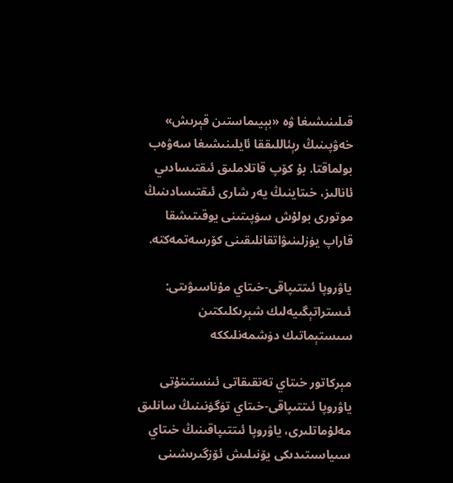قىلىنىشىغا ۋە «بېيىماستىن قېرىش» خەۋپىنىڭ رېئاللىققا ئايلىنىشىغا سەۋەب بولماقتا. بۇ كۆپ قاتلاملىق ئىقتىسادىي ئانالىز، خىتاينىڭ يەر شارى ئىقتىسادىنىڭ موتورى بولۇش سۈپىتىنى يوقىتىشقا قاراپ يۈزلىنىۋاتقانلىقىنى كۆرسەتمەكتە.

ياۋروپا ئىتتىپاقى-خىتاي مۇناسىۋىتى: ئىستراتېگىيەلىك شېرىكلىكتىن سىستېماتىك دۈشمەنلىككە

مېركاتور خىتاي تەتقىقاتى ئىنستىتۇتى ياۋروپا ئىتتىپاقى-خىتاي تۈگۈنىنىڭ سانلىق مەلۇماتلىرى، ياۋروپا ئىتتىپاقىنىڭ خىتاي سىياسىتىدىكى يۆنىلىش ئۆزگىرىشىنى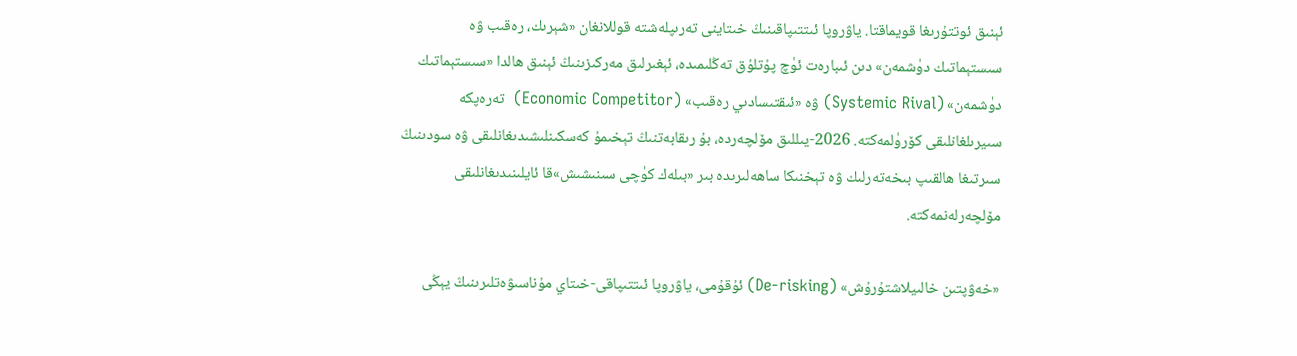ئېنىق ئوتتۇرىغا قويماقتا. ياۋروپا ئىتتىپاقىنىڭ خىتاينى تەرىپلەشتە قوللانغان «شېرىك، رەقىب ۋە سىستېماتىك دۈشمەن» دىن ئىبارەت ئۈچ پۇتلۇق تەڭلىمىدە، ئېغىرلىق مەركىزىنىڭ ئېنىق ھالدا «سىستېماتىك دۈشمەن» (Systemic Rival) ۋە «ئىقتىسادىي رەقىب» (Economic Competitor)  تەرەپكە سىيرىلغانلىقى كۆرۈلمەكتە. 2026-يىللىق مۆلچەردە، بۇ رىقابەتنىڭ تېخىمۇ كەسكىنلىشىدىغانلىقى ۋە سودىنىڭ سىرتىغا ھالقىپ بىخەتەرلىك ۋە تېخنىكا ساھەلىرىدە بىر «بىلەك كۈچى سىنىشىش»قا ئايلىنىدىغانلىقى مۆلچەرلەنمەكتە.

«خەۋپتىن خالىيلاشتۇرۇش» (De-risking) ئۇقۇمى، ياۋروپا ئىتتىپاقى-خىتاي مۇناسىۋەتلىرىنىڭ يېڭى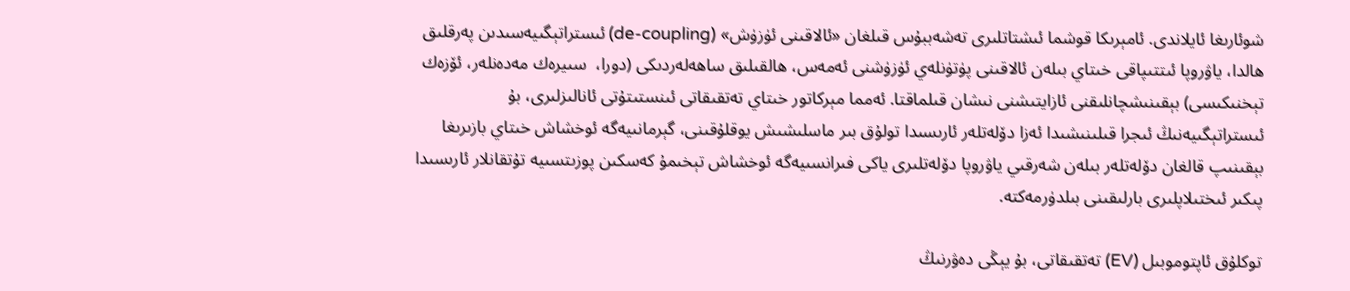شوئارىغا ئايلاندى. ئامېرىكا قوشما ئىشتاتلىرى تەشەببۇس قىلغان «ئالاقىنى ئۈزۈش» (de-coupling) ئىستراتېگىيەسىدىن پەرقلىق ھالدا، ياۋروپا ئىتتىپاقى خىتاي بىلەن ئالاقىنى پۈتۈنلەي ئۈزۈشنى ئەمەس، ھالقىلىق ساھەلەردىكى (دورا،  سىيرەك مەدەنلەر، ئۆزەك تېخنىكىسى) بېقىنىشچانلىقنى ئازايتىشنى نىشان قىلماقتا. ئەمما مېركاتور خىتاي تەتقىقاتى ئىنستىتۇتى ئانالىزلىرى، بۇ ئىستراتېگىيەنىڭ ئىجرا قىلىنىشىدا ئەزا دۆلەتلەر ئارىسىدا تولۇق بىر ماسلىشىش يوقلۇقىنى، گېرمانىيەگە ئوخشاش خىتاي بازىرىغا بېقىنىپ قالغان دۆلەتلەر بىلەن شەرقىي ياۋروپا دۆلەتلىرى ياكى فىرانسىيەگە ئوخشاش تېخىمۇ كەسكىن پوزىتسىيە تۇتقانلار ئارىسىدا پىكىر ئىختىلاپلىرى بارلىقىنى بىلدۈرمەكتە.

توكلۇق ئاپتوموبىل (EV) تەتقىقاتى، بۇ يېڭى دەۋرنىڭ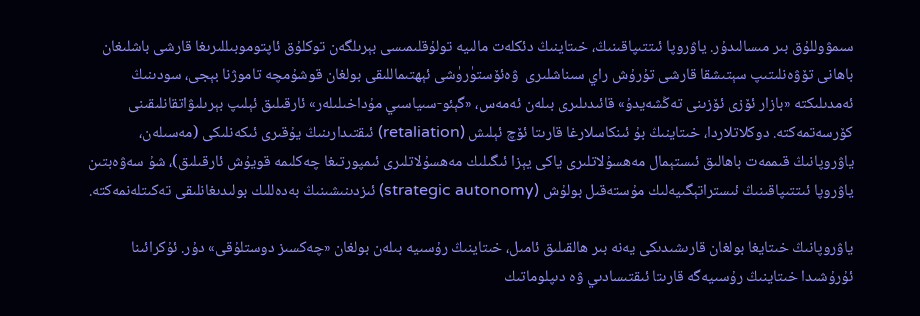سىمۋوللۇق بىر مىسالىدۇر. ياۋروپا ئىتتىپاقىنىڭ، خىتاينىڭ دئكلەت مالىيە تولۇقلىمىسى بېرىلگەن توكلۇق ئاپتوموبىللىرىغا قارشى باشلىغان  باھانى تۆۋەنلىتىپ سېتىشقا قارشى تۇرۇش راي سىناشلىرى  ۋەئۆستۈرۈشى ئېھتىماللىقى بولغان قوشۇمچە تاموژنا بېجى، سودىنىڭ ئەمدىلىكتە «بازار ئۆزى ئۆزىنى تەڭشەيدۇ» قائىدىلىرى بىلەن ئەمەس، «گېئو-سىياسىي مۇداخىلىلەر» ئارقىلىق ئېلىپ بېرىلىۋاتقانلىقىنى كۆرسەتمەكتە. دوكلاتلاردا، خىتاينىڭ بۇ ئىنكاسلارغا قارىتا ئۆچ ئېلىش (retaliation) ئىقتىدارىنىڭ يۇقىرى ئىكەنلىكى (مەسىلەن، ياۋروپانىڭ قىممەت باھالىق ئىستېمال مەھسۇلاتلىرى ياكى يېزا ئىگىلىك مەھسۇلاتلىرى ئىمپورتىغا چەكلىمە قويۇش ئارقىلىق)، شۇ سەۋەبتىن ياۋروپا ئىتتىپاقىنىڭ ئىستراتېگىيەلىك مۇستەقىل بولۇش (strategic autonomy) ئىزدىنىشىنىڭ بەدەللىك بولىدىغانلىقى تەكىتلەنمەكتە.

ياۋروپانىڭ خىتايغا بولغان قارىشىدىكى يەنە بىر ھالقىلىق ئامىل، خىتاينىڭ رۇسىيە بىلەن بولغان «چەكسىز دوستلۇقى» دۇر. ئۇكرائىنا ئۇرۇشىدا خىتاينىڭ رۇسىيەگە قارىتا ئىقتىسادىي ۋە دىپلوماتىك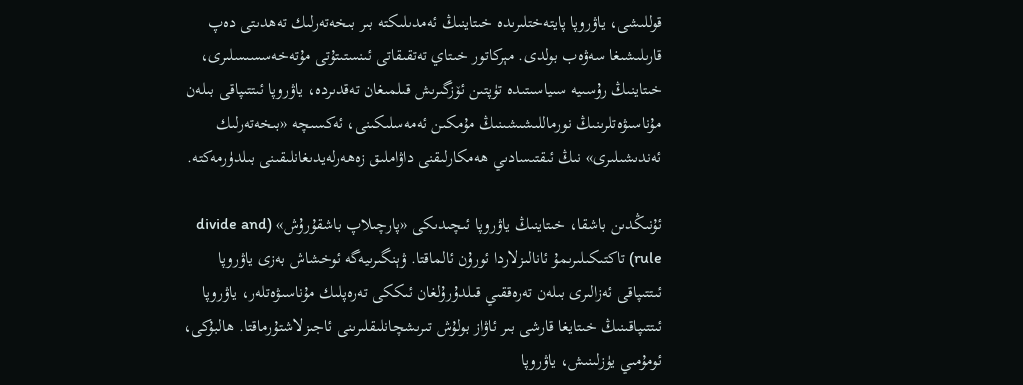قوللىشى، ياۋروپا پايتەختلىرىدە خىتاينىڭ ئەمدىلىكتە بىر بىخەتەرلىك تەھدىتى دەپ قارىلىشىغا سەۋەب بولدى. مېركاتور خىتاي تەتقىقاتى ئىنستىتۇتى مۇتەخەسسىسلىرى، خىتاينىڭ رۇسىيە سىياسىتىدە تۈپتىن ئۆزگىرىش قىلمىغان تەقدىردە، ياۋروپا ئىتتىپاقى بىلەن مۇناسىۋەتلرىنىڭ نورماللىشىشىنىڭ مۇمكىن ئەمەسلىكىنى، ئەكسىچە «بىخەتەرلىك ئەندىشىلىرى» نىڭ ئىقتىسادىي ھەمكارلىقنى داۋاملىق زەھەرلەيدىغانلىقىنى بىلدۈرمەكتە.

ئۇنىڭدىن باشقا، خىتاينىڭ ياۋروپا ئىچىدىكى «پارچىلاپ باشقۇرۇش» (divide and rule) تاكتىكىلىرىمۇ ئانالىزلاردا ئورۇن ئالماقتا. ۋېنگىرىيەگە ئوخشاش بەزى ياۋروپا ئىتتىپاقى ئەزالىرى بىلەن تەرەققىي قىلدۇرۇلغان ئىككى تەرەپلىك مۇناسىۋەتلەر، ياۋروپا ئىتتىپاقىنىڭ خىتايغا قارشى بىر ئاۋاز بولۇش تىرىشچانلىقلىرىنى ئاجىزلاشتۇرماقتا. ھالبۇكى، ئومۇمىي يۈزلىنىش، ياۋروپا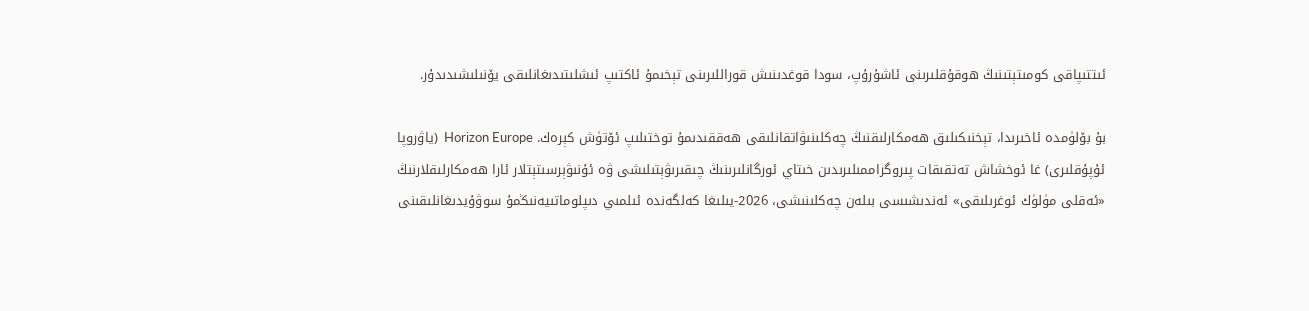ئىتتىپاقى كومىتېتىنىڭ ھوقۇقلىرىنى ئاشۇرۇپ، سودا قوغدىنىش قوراللىرىنى تېخىمۇ ئاكتىپ ئىشلىتىدىغانلىقى يۆنىلىشىدىدۇر.

بۇ بۆلۈمدە ئاخىرىدا، تېخنىكىلىق ھەمكارلىقنىڭ چەكلىنىۋاتقانلىقى ھەققىدىمۇ توختىلىپ ئۆتۈش كېرەك. Horizon Europe  (ياۋروپا ئۇپۇقلىرى) غا ئوخشاش تەتقىقات پىروگراممىلىرىدىن خىتاي ئورگانلىرىنىڭ چىقىرىۋېتىلىشى ۋە ئۇنىۋېرسىتېتلار ئارا ھەمكارلىقلارنىڭ «ئەقلى مۈلۈك ئوغرىلىقى» ئەندىشىسى بىلەن چەكلىنىشى، 2026-يىلىغا كەلگەندە ئىلمىي دىپلوماتىيەنىڭمۇ سوۋۇيدىغانلىقىنى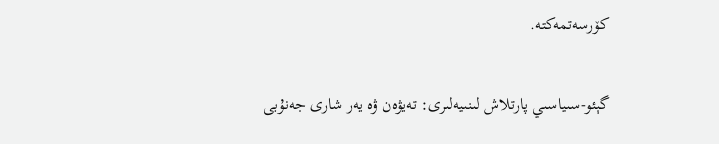كۆرسەتمەكتە.

گېئو-سىياسىي پارتلاش لىنىيەلىرى: تەيۋەن ۋە يەر شارى جەنۇبى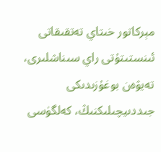مېركاتور خىتاي تەتقىقاتى ئىنستىتۇتى راي سىناشلىرى، تەيۋەن بوغۇزىدىكى جىددىيچىلىكنىڭ، كەلگۈسى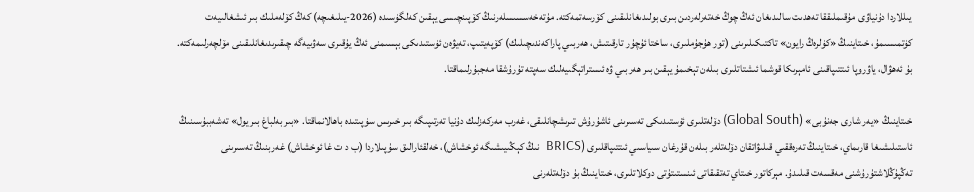يىللاردا دۇنياۋى مۇقىملىققا تەھدىت سالىدىغان ئەڭ چوڭ خەتەرلەردىن بىرى بولىدىغانلىقىنى كۆرسەتمەكتە. مۇتەخەسسىسلەرنىڭ كۆپىنچىسى يېقىن كەلگۈسىدە (2026-يىلىغىچە) كەڭ كۆلەملىك بىر ئىشغالىيەت كۈتمىسىمۇ، خىتاينىڭ «كۈلرەڭ رايون» تاكتىكىلىرىنى (تور ھۇجۇملىرى، ساختا ئۇچۇر تارقىتىش، ھەربىي پاراكەندىچىلىك) كۆپەيتىپ، تەيۋەن ئۈستىدىكى بېسىمنى ئەڭ يۇقىرى سەۋىيەگە چىقىرىدىغانلىقىنى مۆلچەرلىمەكتە. بۇ ئەھۋال، ياۋروپا ئىتتىپاقىنى ئامېرىكا قوشما ئىشتاتلىرى بىلەن تېخىمۇ يېقىن بىر ھەربىي ۋە ئىستراتېگىيەلىك سەپتە تۇرۇشقا مەجبۇرلىماقتا.

خىتاينىڭ «يەر شارى جەنۇبى» (Global South) دۆلەتلىرى ئۈستىدىكى تەسىرىنى ئاشۇرۇش تىرىشچانلىقى، غەرب مەركەزلىك دۇنيا تەرتىپىگە بىر خىرىس سۈپىتىدە باھالانماقتا. «بىر بەلباغ بىر يول» تەشەببۇسىنىڭ ئاستىلىشىغا قارىماي، خىتاينىڭ تەرەققىي قىلىۋاتقان دۆلەتلەر بىلەن قۇرغان سىياسىي ئىتتىپاقلىرى (BRICS  نىڭ كېڭىيىشىگە ئوخشاش)، خەلقئارالىق سۇپىلاردا (ب د ت غا ئوخشاش) غەربنىڭ تەسىرىنى تەڭپۇڭلاشتۇرۇشنى مەقسەت قىلىدۇ. مېركاتور خىتاي تەتقىقاتى ئىنستىتۇتى دوكلاتلىرى، خىتاينىڭ بۇ دۆلەتلەرنى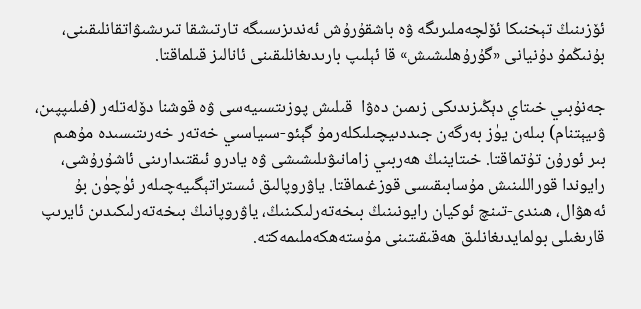ئۆزىنىڭ تېخنىكا ئۆلچەملىرىگە ۋە باشقۇرۇش ئەندىزىسىگە تارتىشقا تىرىشىۋاتقانلىقىنى، بۇنىڭمۇ دۇنيانى «گۇرۇھلىشىش» قا ئېلىپ بارىدىغانلىقىنى ئانالىز قىلماقتا.

جەنۇبىي خىتاي دېڭىزىدىكى زىمىن دەۋا  قىلىش پوزىتسىيەسى ۋە قوشنا دۆلەتلەر (فىلىپپىن، ۋىيېتنام) بىلەن يۈز بەرگەن جىددىيچىلىكلەرمۇ گېئو-سىياسىي خەتەر خەرىتىسىدە مۇھىم بىر ئورۇن تۇتماقتا. خىتاينىڭ ھەربىي زامانىۋىلىشىشى ۋە يادرو ئىقتىدارىنى ئاشۇرۇشى، رايوندا قوراللىنىش مۇسابىقىسى قوزغىماقتا. ياۋروپالىق ئىستراتېگىيەچىلەر ئۈچۈن بۇ ئەھۋال، ھىندى-تىنچ ئوكيان رايونىنىڭ بىخەتەرلىكىنىڭ، ياۋروپانىڭ بىخەتەرلىكىدىن ئايرىپ قارىغىلى بولمايدىغانلىق ھەقىقىتىنى مۇستەھكەملىمەكتە.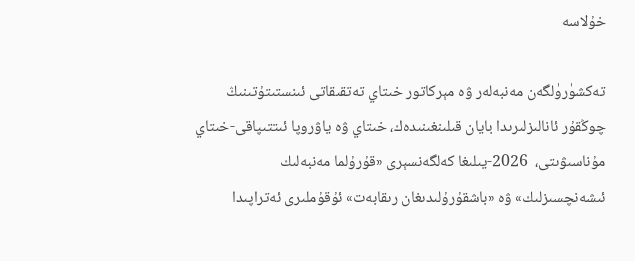خۇلاسە

تەكشۈرۈلگەن مەنبەلەر ۋە مېركاتور خىتاي تەتقىقاتى ئىنستىتۇتىنىڭ چوڭقۇر ئانالىزلىرىدا بايان قىلىنغىنىدەك، خىتاي ۋە ياۋروپا ئىتتىپاقى-خىتاي مۇناسىۋىتى،  2026-يىلىغا كەلگەنسېرى «قۇرۇلما مەنبەلىك ئىشەنچسىزلىك» ۋە «باشقۇرۇلىدىغان رىقابەت» ئۇقۇملىرى ئەتراپىدا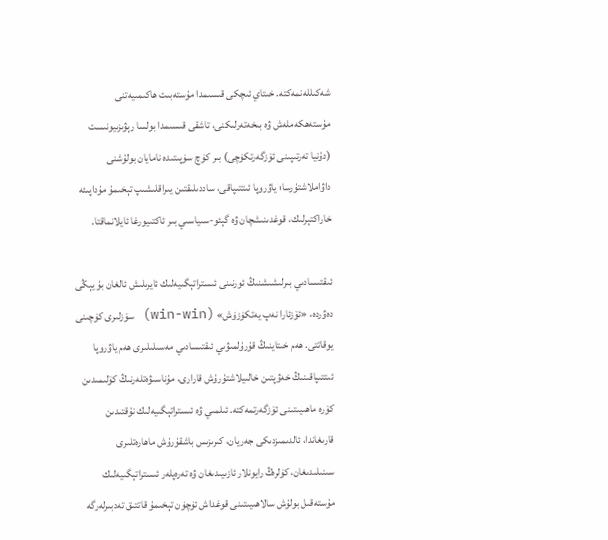شەكىللەنمەكتە. خىتاي ئىچكى قىسىمدا مۇستەبىت ھاكىمىيەتنى مۇستەھكەملەش ۋە بىخەتەرلىكنى، تاشقى قىسىمدا بولسا رېۋىزىيونىست (دۇنيا تەرتىپىنى ئۆزگەرتكۈچى) بىر كۈچ سۈپىتىدە نامايان بولۇشنى داۋاملاشتۇرسا؛ ياۋروپا ئىتتىپاقى، ساددىلىقتىن يىراقلىشىپ تېخىمۇ مۇداپىئە  خاراكتېرلىك، قوغدىنىشچان ۋە گېئو-سىياسىي بىر ئاكتىيورغا ئايلانماقتا.

ئىقتىسادىي بىرلىشىشنىڭ ئورنىنى ئىستراتېگىيەلىك ئايرىلىش ئالغان بۇ يېڭى دەۋردە، «ئۆزئارا نەپ يەتكۈزۈش» (win-win) سۆزلىرى كۈچىنى يوقاتتى. ھەم خىتاينىڭ قۇرۇلمىۋىي ئىقتىسادىي مەسىلىلىرى ھەم ياۋروپا ئىتتىپاقىنىڭ خەۋپتىن خالىيلاشتۇرۇش قارارى، مۇناسىۋەتلەرنىڭ كۆلىمىدىن كۆرە ماھىيىتىنى ئۆزگەرتمەكتە. ئىلمىي ۋە ئىستراتېگىيەلىك نۇقتىدىن قارىغاندا، ئالدىمىزدىكى جەريان، كىرىزىس باشقۇرۇش ماھارەتلىرى سىنىلىدىغان، كۈلرەڭ رايونلار ئازىيىدىغان ۋە تەرەپلەر ئىستراتېگىيەلىك مۇستەقىل بولۇش سالاھىيىتىنى قوغداش ئۈچۈن تېخىمۇ قاتتىق تەدبىرلەرگە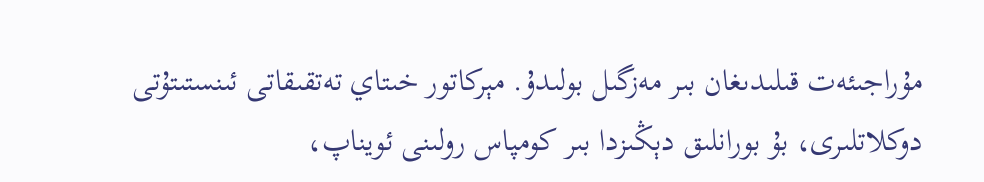مۇراجىئەت قىلىدىغان بىر مەزگىل بولىدۇ. مېركاتور خىتاي تەتقىقاتى ئىنستىتۇتى دوكلاتلىرى، بۇ بورانلىق دېڭىزدا بىر كومپاس رولىنى ئويناپ،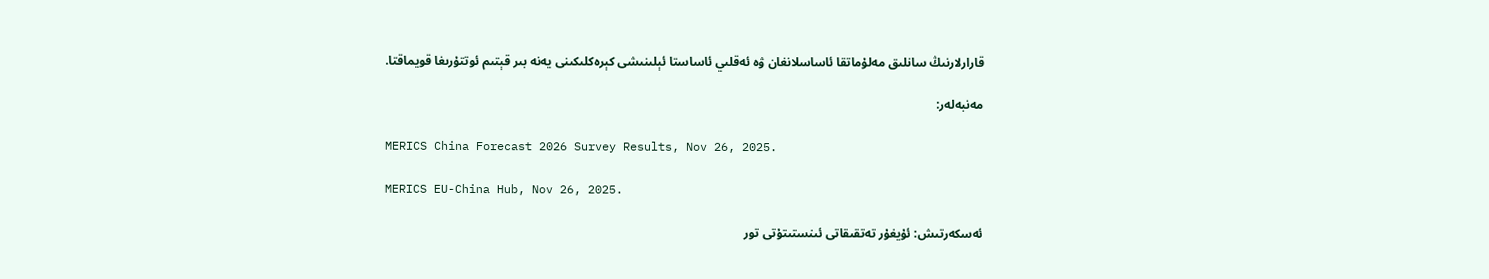قارارلارنىڭ سانلىق مەلۇماتقا ئاساسلانغان ۋە ئەقلىي ئاساستا ئېلىنىشى كېرەكلىكىنى يەنە بىر قېتىم ئوتتۇرىغا قويماقتا.

مەنبەلەر:

MERICS China Forecast 2026 Survey Results, Nov 26, 2025.

MERICS EU-China Hub, Nov 26, 2025.

ئەسكەرتىش: ئۇيغۇر تەتقىقاتى ئىنستىتۇتى تور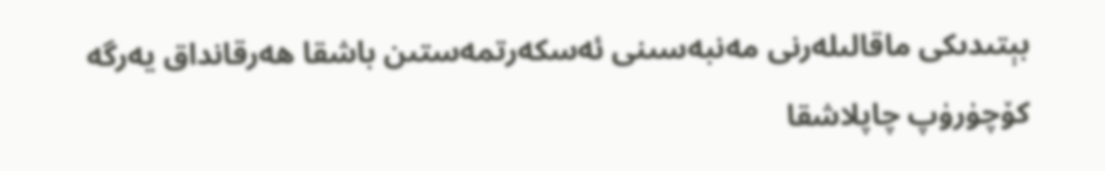بېتىدىكى ماقالىلەرنى مەنبەسىنى ئەسكەرتمەستىن باشقا ھەرقانداق يەرگە كۆچۈرۈپ چاپلاشقا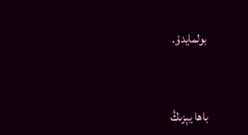بولمايدۇ.



باھا يېزىڭ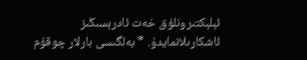ئېلېكتىرونلۇق خەت ئادرېسىڭىز ئاشكارىلانمايدۇ. * بەلگىسى بارلار چوقۇم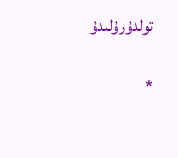تولدۇرۇلىدۇ

*